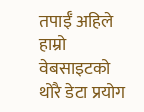तपाईँ अहिले हाम्रो वेबसाइटको थोरै डेटा प्रयोग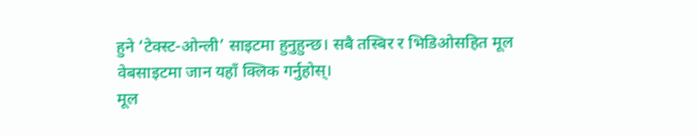हुने ‘टेक्स्ट-ओन्ली’ साइटमा हुनुहुन्छ। सबै तस्बिर र भिडिओसहित मूल वेबसाइटमा जान यहाँ क्लिक गर्नुहोस्।
मूल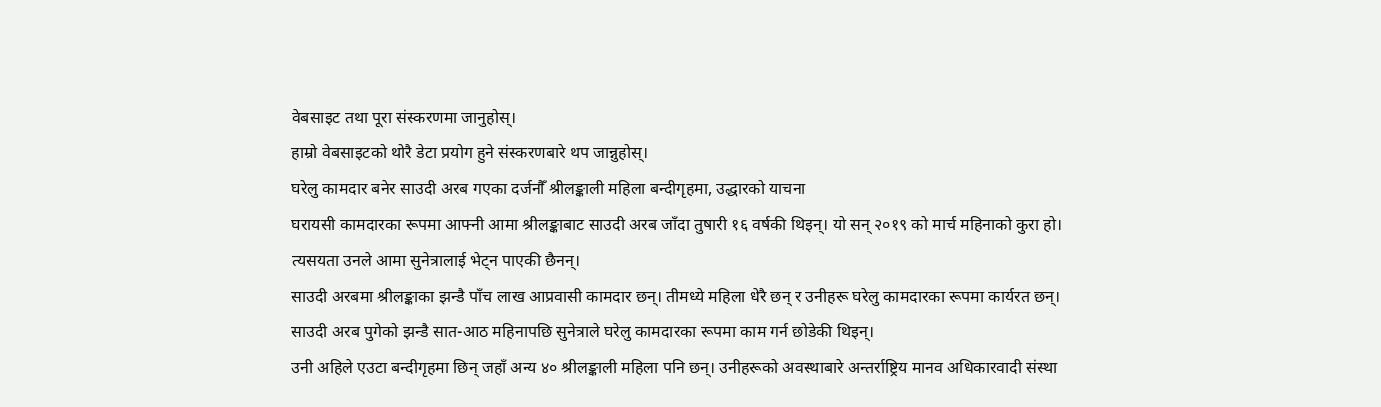वेबसाइट तथा पूरा संस्करणमा जानुहोस्।
हाम्रो वेबसाइटको थोरै डेटा प्रयोग हुने संस्करणबारे थप जान्नुहोस्।
घरेलु कामदार बनेर साउदी अरब गएका दर्जनौँ श्रीलङ्काली महिला बन्दीगृहमा, उद्धारको याचना
घरायसी कामदारका रूपमा आफ्नी आमा श्रीलङ्काबाट साउदी अरब जाँदा तुषारी १६ वर्षकी थिइन्। यो सन् २०१९ को मार्च महिनाको कुरा हो।
त्यसयता उनले आमा सुनेत्रालाई भेट्न पाएकी छैनन्।
साउदी अरबमा श्रीलङ्काका झन्डै पाँच लाख आप्रवासी कामदार छन्। तीमध्ये महिला धेरै छन् र उनीहरू घरेलु कामदारका रूपमा कार्यरत छन्।
साउदी अरब पुगेको झन्डै सात-आठ महिनापछि सुनेत्राले घरेलु कामदारका रूपमा काम गर्न छोडेकी थिइन्।
उनी अहिले एउटा बन्दीगृहमा छिन् जहाँ अन्य ४० श्रीलङ्काली महिला पनि छन्। उनीहरूको अवस्थाबारे अन्तर्राष्ट्रिय मानव अधिकारवादी संस्था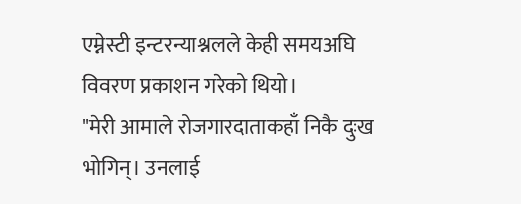एम्नेस्टी इन्टरन्याश्नलले केही समयअघि विवरण प्रकाशन गरेको थियो।
"मेरी आमाले रोजगारदाताकहाँ निकै दुःख भोगिन्। उनलाई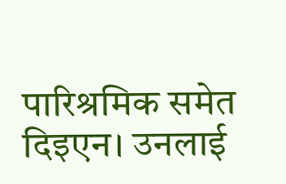पारिश्रमिक समेत दिइएन। उनलाई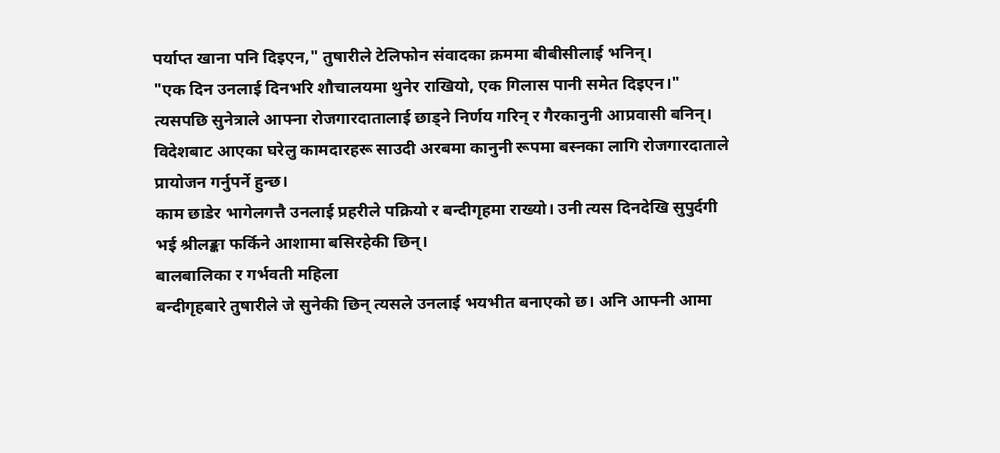पर्याप्त खाना पनि दिइएन," तुषारीले टेलिफोन संवादका क्रममा बीबीसीलाई भनिन्।
"एक दिन उनलाई दिनभरि शौचालयमा थुनेर राखियो, एक गिलास पानी समेत दिइएन।"
त्यसपछि सुनेत्राले आफ्ना रोजगारदातालाई छाड्ने निर्णय गरिन् र गैरकानुनी आप्रवासी बनिन्।
विदेशबाट आएका घरेलु कामदारहरू साउदी अरबमा कानुनी रूपमा बस्नका लागि रोजगारदाताले प्रायोजन गर्नुपर्ने हुन्छ।
काम छाडेर भागेलगत्तै उनलाई प्रहरीले पक्रियो र बन्दीगृहमा राख्यो। उनी त्यस दिनदेखि सुपुर्दगी भई श्रीलङ्का फर्किने आशामा बसिरहेकी छिन्।
बालबालिका र गर्भवती महिला
बन्दीगृहबारे तुषारीले जे सुनेकी छिन् त्यसले उनलाई भयभीत बनाएको छ। अनि आफ्नी आमा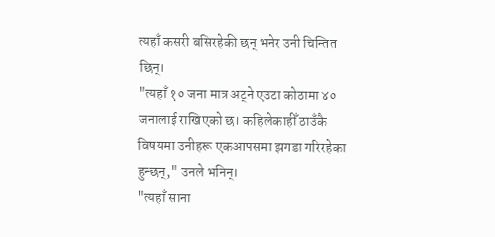त्यहाँ कसरी बसिरहेकी छन् भनेर उनी चिन्तित छिन्।
"त्यहाँ १० जना मात्र अट्ने एउटा कोठामा ४० जनालाई राखिएको छ। कहिलेकाहीँ ठाउँकै विषयमा उनीहरू एकआपसमा झगडा गरिरहेका हुन्छन्," उनले भनिन्।
"त्यहाँ साना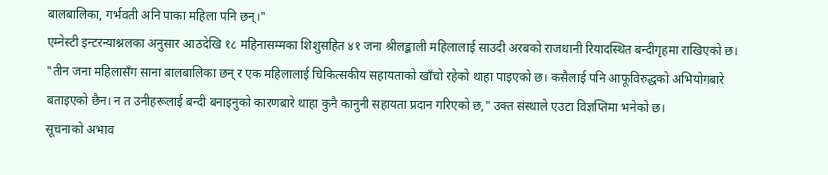बालबालिका, गर्भवती अनि पाका महिला पनि छन्।"
एम्नेस्टी इन्टरन्याश्नलका अनुसार आठदेखि १८ महिनासम्मका शिशुसहित ४१ जना श्रीलङ्काली महिलालाई साउदी अरबको राजधानी रियादस्थित बन्दीगृहमा राखिएको छ।
"तीन जना महिलासँग साना बालबालिका छन् र एक महिलालाई चिकित्सकीय सहायताको खाँचो रहेको थाहा पाइएको छ। कसैलाई पनि आफूविरुद्धको अभियोगबारे बताइएको छैन। न त उनीहरूलाई बन्दी बनाइनुको कारणबारे थाहा कुनै कानुनी सहायता प्रदान गरिएको छ," उक्त संस्थाले एउटा विज्ञप्तिमा भनेको छ।
सूचनाको अभाव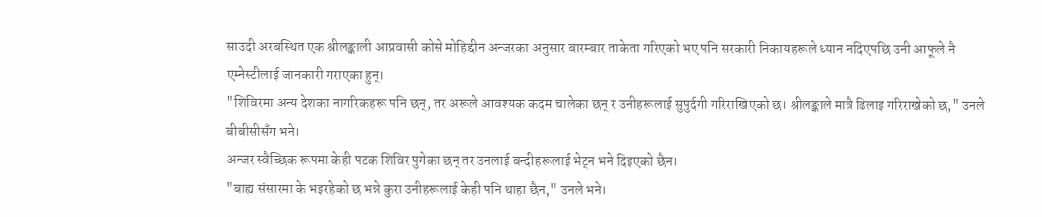साउदी अरबस्थित एक श्रीलङ्काली आप्रवासी कोसे मोहिद्दीन अन्जरका अनुसार बारम्बार ताकेता गरिएको भए पनि सरकारी निकायहरूले ध्यान नदिएपछि उनी आफूले नै एम्नेस्टीलाई जानकारी गराएका हुन्।
"शिविरमा अन्य देशका नागरिकहरू पनि छन्, तर अरूले आवश्यक कदम चालेका छन् र उनीहरूलाई सुपुर्दगी गरिराखिएको छ। श्रीलङ्काले मात्रै ढिलाइ गरिराखेको छ," उनले बीबीसीसँग भने।
अन्जर स्वैच्छिक रूपमा केही पटक शिविर पुगेका छन् तर उनलाई बन्दीहरूलाई भेट्न भने दिइएको छैन।
"बाह्य संसारमा के भइरहेको छ भन्ने कुरा उनीहरूलाई केही पनि थाहा छैन," उनले भने।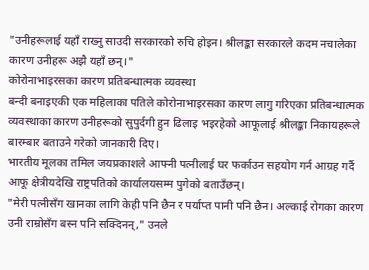"उनीहरूलाई यहाँ राख्नु साउदी सरकारको रुचि होइन। श्रीलङ्का सरकारले कदम नचालेका कारण उनीहरू अझै यहाँ छन्।"
कोरोनाभाइरसका कारण प्रतिबन्धात्मक व्यवस्था
बन्दी बनाइएकी एक महिलाका पतिले कोरोनाभाइरसका कारण लागु गरिएका प्रतिबन्धात्मक व्यवस्थाका कारण उनीहरूको सुपुर्दगी हुन ढिलाइ भइरहेको आफूलाई श्रीलङ्का निकायहरूले बारम्बार बताउने गरेको जानकारी दिए।
भारतीय मूलका तमिल जयप्रकाशले आफ्नी पत्नीलाई घर फर्काउन सहयोग गर्न आग्रह गर्दै आफू क्षेत्रीयदेखि राष्ट्रपतिको कार्यालयसम्म पुगेको बताउँछन्।
"मेरी पत्नीसँग खानका लागि केही पनि छैन र पर्याप्त पानी पनि छैन। अल्काई रोगका कारण उनी राम्रोसँग बस्न पनि सक्दिनन्," उनले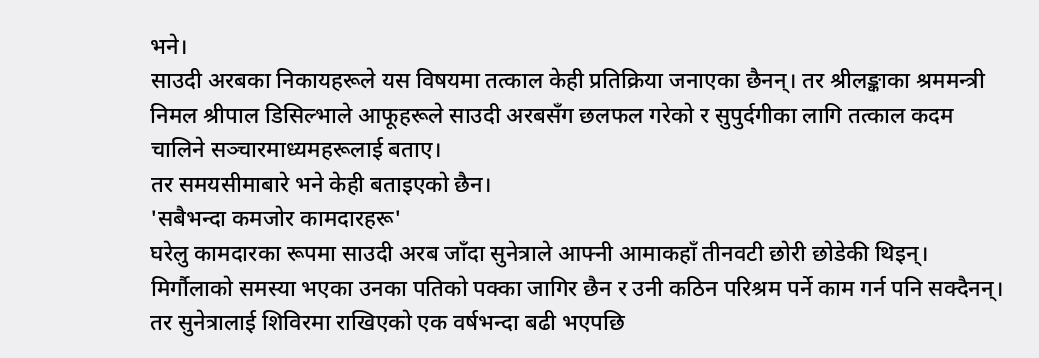भने।
साउदी अरबका निकायहरूले यस विषयमा तत्काल केही प्रतिक्रिया जनाएका छैनन्। तर श्रीलङ्काका श्रममन्त्री निमल श्रीपाल डिसिल्भाले आफूहरूले साउदी अरबसँग छलफल गरेको र सुपुर्दगीका लागि तत्काल कदम चालिने सञ्चारमाध्यमहरूलाई बताए।
तर समयसीमाबारे भने केही बताइएको छैन।
'सबैभन्दा कमजोर कामदारहरू'
घरेलु कामदारका रूपमा साउदी अरब जाँदा सुनेत्राले आफ्नी आमाकहाँ तीनवटी छोरी छोडेकी थिइन्।
मिर्गौलाको समस्या भएका उनका पतिको पक्का जागिर छैन र उनी कठिन परिश्रम पर्ने काम गर्न पनि सक्दैनन्।
तर सुनेत्रालाई शिविरमा राखिएको एक वर्षभन्दा बढी भएपछि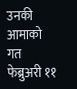उनकी आमाको गत फेब्रुअरी ११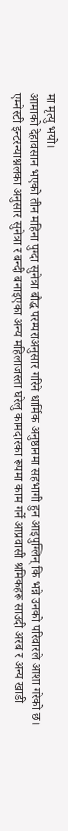मा मृत्यु भयो।
आमाको देहावसान भएको तीन महिना पुग्दा सुनेत्रा बौद्ध परम्पराअनुसार गरिने धार्मिक अनुष्ठानमा सहभागी हुन आइपुग्लिन् कि भन्ने उनको परिवारले आशा गरेको छ।
एम्नेस्टी इन्टरन्याश्नलका अनुसार सुनेत्रा र बन्दी बनाइएका अन्य महिलाजस्ता घरेलु कामदारका रूपमा काम गर्ने आप्रवासी श्रमिकहरू साउदी अरब र अन्य खाडी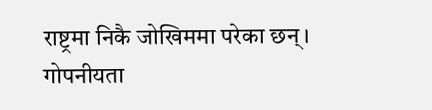राष्ट्रमा निकै जोखिममा परेका छन्।
गोपनीयता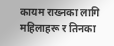कायम राख्नका लागि महिलाहरू र तिनका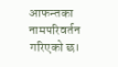आफन्तका नामपरिवर्तन गरिएको छ।